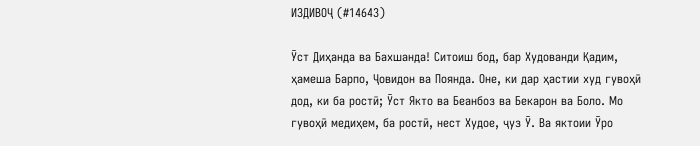ИЗДИВОҶ (#14643)

Ӯст Диҳанда ва Бахшанда! Ситоиш бод, бар Худованди Қадим, ҳамеша Барпо, Ҷовидон ва Поянда. Оне, ки дар ҳастии худ гувоҳӣ дод, ки ба ростӣ; Ӯст Якто ва Беанбоз ва Бекарон ва Боло. Мо гувоҳӣ медиҳем, ба ростӣ, нест Худое, ҷуз Ӯ. Ва яктоии Ӯро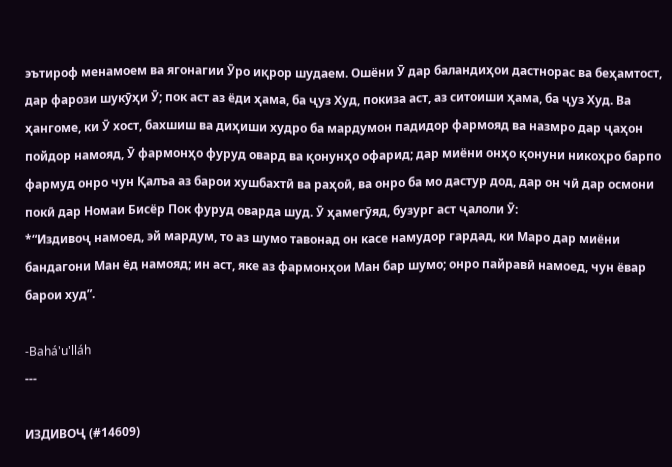эътироф менамоем ва ягонагии Ӯро иқрор шудаем. Ошёни Ӯ дар баландиҳои дастнорас ва беҳамтост, дар фарози шукӯҳи Ӯ; пок аст аз ёди ҳама, ба ҷуз Худ, покиза аст, аз ситоиши ҳама, ба ҷуз Худ. Ва ҳангоме, ки Ӯ хост, бахшиш ва диҳиши худро ба мардумон падидор фармояд ва назмро дар ҷаҳон пойдор намояд, Ӯ фармонҳо фуруд овард ва қонунҳо офарид; дар миёни онҳо қонуни никоҳро барпо фармуд онро чун Қалъа аз барои хушбахтӣ ва раҳоӣ, ва онро ба мо дастур дод, дар он чӣ дар осмони покӣ дар Номаи Бисёр Пок фуруд оварда шуд. Ӯ ҳамегӯяд, бузург аст ҷалоли Ӯ:
*“Издивоҷ намоед, эй мардум, то аз шумо тавонад он касе намудор гардад, ки Маро дар миёни бандагони Ман ёд намояд; ин аст, яке аз фармонҳои Ман бар шумо; онро пайравӣ намоед, чун ёвар барои худ”.

-Bahá'u'lláh
---

ИЗДИВОҶ (#14609)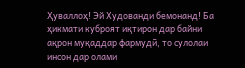Ҳуваллоҳ! Эй Худованди бемонанд! Ба ҳикмати куброят иқтирон дар байни ақрон муқаддар фармудӣ, то сулолаи инсон дар олами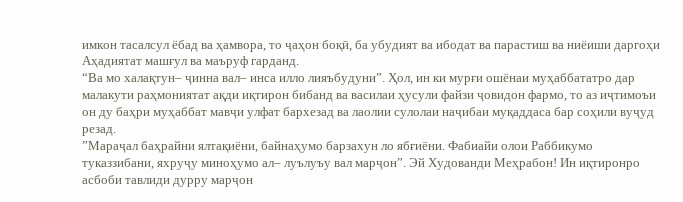имкон тасалсул ёбад ва ҳамвора, то ҷаҳон боқӣ, ба убудият ва ибодат ва парастиш ва ниёиши даргоҳи Аҳадиятат машғул ва маъруф гарданд.
“Ва мо халақтун– ҷинна вал– инса илло лияъбудуни”. Ҳол, ин ки мурғи ошёнаи муҳаббататро дар малакути раҳмониятат ақди иқтирон бибанд ва василаи ҳусули файзи ҷовидон фармо, то аз иҷтимоъи он ду баҳри муҳаббат мавҷи улфат бархезад ва лаолии сулолаи наҷибаи муқаддаса бар соҳили вуҷуд резад.
”Мараҷал баҳрайни ялтақиёни, байнаҳумо барзахун ло ябғиёни. Фабиайи олои Раббикумо туказзибaни, яхруҷу миноҳумо ал– луълуъу вал марҷон”. Эй Худованди Меҳрабон! Ин иқтиронро асбоби тавлиди дурру марҷон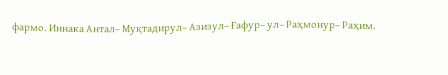фармо. Иннака Антал– Муқтадирул– Азизул– Ғафур– ул– Раҳмонур– Раҳим.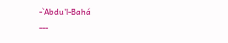-`Abdu'l-Bahá
---